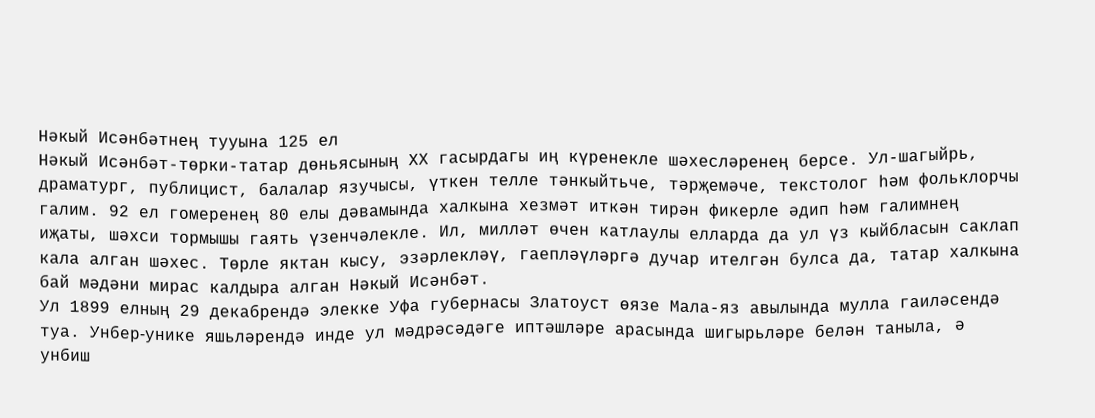Нәкый Исәнбәтнең тууына 125 ел
Нәкый Исәнбәт-төрки-татар дөньясының ХХ гасырдагы иң күренекле шәхесләренең берсе. Ул-шагыйрь, драматург, публицист, балалар язучысы, үткен телле тәнкыйтьче, тәрҗемәче, текстолог һәм фольклорчы галим. 92 ел гомеренең 80 елы дәвамында халкына хезмәт иткән тирән фикерле әдип һәм галимнең иҗаты, шәхси тормышы гаять үзенчәлекле. Ил, милләт өчен катлаулы елларда да ул үз кыйбласын саклап кала алган шәхес. Төрле яктан кысу, эзәрлекләү, гаепләүләргә дучар ителгән булса да, татар халкына бай мәдәни мирас калдыра алган Нәкый Исәнбәт.
Ул 1899 елның 29 декабрендә элекке Уфа губернасы Златоуст өязе Мала-яз авылында мулла гаиләсендә туа. Унбер‑унике яшьләрендә инде ул мәдрәсәдәге иптәшләре арасында шигырьләре белән таныла, ә унбиш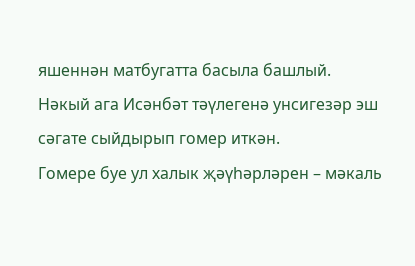яшеннән матбугатта басыла башлый.
Нәкый ага Исәнбәт тәүлегенә унсигезәр эш сәгате сыйдырып гомер иткән.
Гомере буе ул халык җәүһәрләрен – мәкаль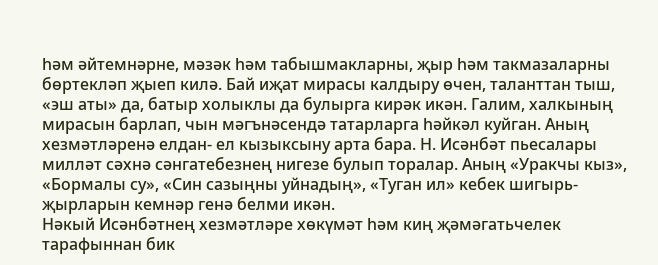һәм әйтемнәрне, мәзәк һәм табышмакларны, җыр һәм такмазаларны бөртекләп җыеп килә. Бай иҗат мирасы калдыру өчен, таланттан тыш, «эш аты» да, батыр холыклы да булырга кирәк икән. Галим, халкының мирасын барлап, чын мәгънәсендә татарларга һәйкәл куйган. Аның хезмәтләренә елдан- ел кызыксыну арта бара. Н. Исәнбәт пьесалары милләт сәхнә сәнгатебезнең нигезе булып торалар. Аның «Уракчы кыз», «Бормалы су», «Син сазыңны уйнадың», «Туган ил» кебек шигырь-җырларын кемнәр генә белми икән.
Нәкый Исәнбәтнең хезмәтләре хөкүмәт һәм киң җәмәгатьчелек тарафыннан бик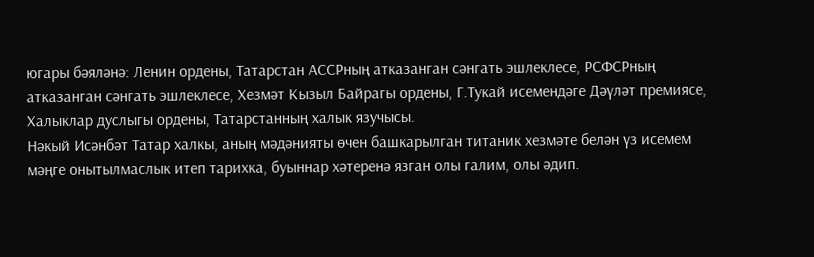югары бәяләнә: Ленин ордены, Татарстан АССРның атказанган сәнгать эшлеклесе, РСФСРның атказанган сәнгать эшлеклесе, Хезмәт Кызыл Байрагы ордены, Г.Тукай исемендәге Дәүләт премиясе, Халыклар дуслыгы ордены, Татарстанның халык язучысы.
Нәкый Исәнбәт Татар халкы, аның мәдәнияты өчен башкарылган титаник хезмәте белән үз исемем мәңге онытылмаслык итеп тарихка, буыннар хәтеренә язган олы галим, олы әдип.